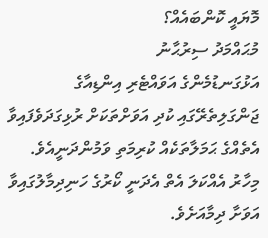މޮޔައީ ކޮންބައެއް؟
މުޙައްމަދު ސިރުޙާނު
އަޅުގަނޑުމެންގެ އަވައްޓެރި އިންޑިއާގެ ޖަންގަލިތެރޭގައި ކުދި އަވަށްތަކަށް ރުޅިގަދަވެފައިވާ އެތެއްގެ ޙަމަލާތަކެއް ކުރިމަތި ވަމުންދަނީއެވެ. މިހާރު އެއްކަލަ އެތް އެދަނީ ކޯރުގެ ހަނިދިމާލުގައިވާ އަވަށާ ދިމާއަށެވެ.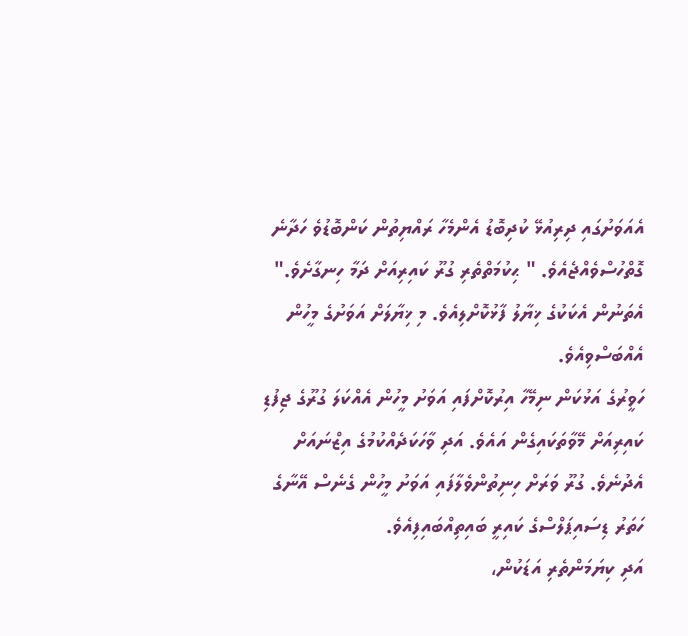އެއަވަށުގައި ދިރިއުޅޭ ކުދިބޮޑު އެންމެހާ ރައްޔިތުން ކަންބޮޑުވެ ހަދާނެ ގޮތްހުސްވެއްޖެއެވެ. " ޙިކުމަތްތެރި ގުރޫ ކައިރިއަށް ދަމާ ހިނގާށެވެ." އެތަނުން އެކަކުގެ ޚިޔާލު ފާޅުކޮށްލިއެވެ. މި ޚިޔާލަށް އަވަށުގެ މީހުން އެއްބަސްވިއެވެ.
ހަވީރުގެ އަޅުކަން ނިމޭހާ އިރުކޮށްފައި އަވަށު މީހުން އެއްކަލަ ގުރޫގެ ޖިފުޑި ކައިރިއަށް މޭވާތަކައިގެން އައެވެ. އަދި ވާހަކަދެއްކުމުގެ އިޒްނައަށް އެދުނެވެ. ގުރޫ ވަރަށް ހިނިތުންވެލާފައި އަވަށު މީހުން ގެނެސް އޭނާގެ ހަތަރު ޑިސައިޕަލްސްގެ ކައިރީ ބައިތިއްބައިފިއެވެ.
އަދި ކިޔަމަންތެރި އަޑަކުން،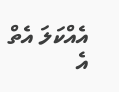އެއްކަލަ އެތް އެ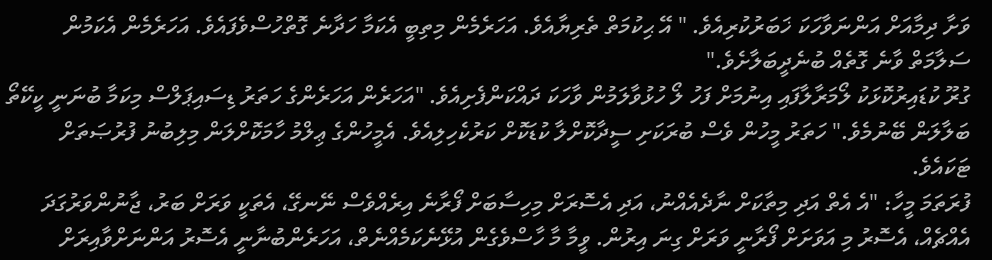ވަށާ ދިމާއަށް އަންނަވާހަކަ ޚަބަރުކުރިއެވެ. " އޭ ޙިކުމަތް ތެރިޔާއެވެ. އަހަރެމެން މިތިބީ އެކަމާ ހަދާނެ ގޮތްހުސްވެފައެވެ. އަހަރެމެން އެކަމުން ސަލާމަތް ވާނެ ގޮތެއް ބުނެދީބަލާށެވެ."
ގުރޫ ކުޑައިރުކޮޅަކު ލޯމަރާލާފައި އިނުމަށް ފަހު ލޯ ހުޅުވާލަމުން ވާހަކަ ދައްކަންފެށިއެވެ. "އަހަރެން އަހަރެންގެ ހަތަރު ޑިސައިޕަލްސް މިކަމާ ބުނަނީ ކީކޭތޯ ބަލާލަން ބޭނުމެވެ." ހަތަރު މީހުން ވެސް ބުރަކަށި ސީދާކޮށްލާ ކުޑަކޮށް ކަރުކެހިލިއެވެ. އެމީހުންގެ ޢިލްމު ހާމަކޮށްލަން މިލިބުނު ފުރުޞަތަށް ޓަކައެވެ.
ފުރަތަމަ މީހާ: "އެ އެތް އަދި މިތާކަށް ނާދެއެއްނު، އަދި އެސޮރަށް މިހިސާބަށް ފޯރާނެ އިރެއްވެސް ނޭނގޭ، އެތަކީ ވަރަށް ބަރު، ޖާނުންވަރުގަދަ އެއްޗެއް، އެސޮރު މި އަވަށަށް ފޯރާނީ ވަރަށް ގިނަ އިރުން. ވީމާ މާ ހާސްވެގެން އުޅޭނެކަމެއްނެތް، އަހަރެންބުނާނީ އެސޮރު އަންނަށްވާއިރަށް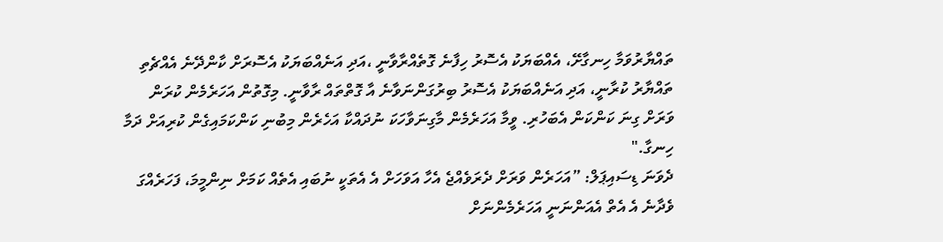ތައްޔާރުވަމާ ހިނގާށޭ، އެއްބަޔަކު އެސޮރު ހިފާނެ ގޮތެއްރާވާނީ ،އަދި އަނެއްބަޔަކު އެސޮރަށް ކާންދޭނެ އެއްޗެތި ތައްޔާރު ކުރާނީ، އަދި އަނެއްބަޔަކު އެސޮރު ބިރުގަންނަވާނެ އާ ގޮތްތައް ރާވާނީ. މިގޮތުން އަހަރެމެން ކުރަން ވަރަށް ގިނަ ކަންކަން އެބަހުރި. ވީމާ އަހަރެމެން މާގިނަވާހަކަ ނުދައްކާ އަހެރެން މިބުނި ކަންކަމައިގެން ކުރިއަށް ދަމާ ހިނގާ."
ދެވަނަ ޑިސައިޕަލް: ”އަހަރެން ވަރަށް ދެރަވެއްޖެ އެހާ އަވަހަށް އެ އެތަކީ ނުބައި އެތެއް ކަމަށް ނިންމީމަ، ފަހަރެއްގަ ވެދާނެ އެ އެތް އެއަންނަނީ އަހަރެމެންނަށް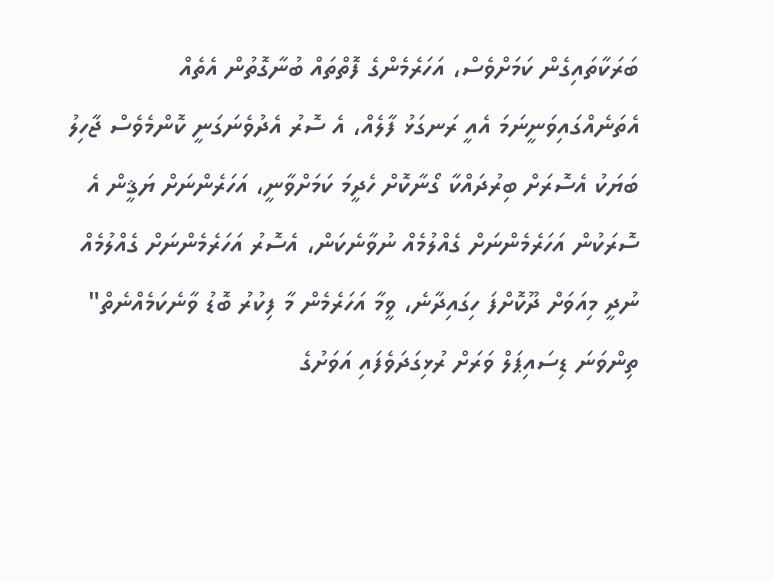ބަރަކާތައިގެން ކަމަށްވެސް، އަހަރެމެންގެ ފޮތްތައް ބުނާގޮތުން އެތެއް އެތަނެއްގައިވަނީނަމަ އެއީ ރަނގަޅު ފާލެއް، އެ ސޮރު އެދުވެނަގަނީ ކޮންމެވެސް ޖާހިލު ބަޔަކު އެސޮރަށް ބިރުދައްކާ ގޯނާކޮށް ހެދީމަ ކަމަށްވާނީ، އަހަރެންނަށް ޔަޤީން އެ ސޮރަކުން އަހަރެމެންނަށް ގެއްލުމެއް ނުވާނެކަން، އެސޮރު އަހަރެމެންނަށް ގެއްލުމެއް ނުދީ މިއަވަށް ދޫކޮށްފަ ހިގައިދާނެ، ވީމާ އަހަރެމެން މާ ފިކުރު ބޮޑު ވާނެކަމެއްނެތް"
ތިންވަނަ ޑިސައިޕަލް ވަރަށް ރުޅިގަދަވެފައި އަވަށުގެ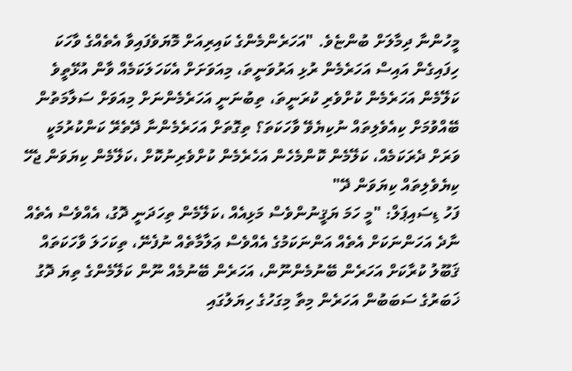މީހުންނާ ދިމާލަށް ބުންޏެވެ. "އަހަރެންމެންގެ ކައިރިއަށް މޮޔަވެފައިވާ އެތެއްގެ ވާހަކަ ހިފައިގެން އައިސް އަހަރެމެން ރުޅި އަރުވަނީތަ، މިއަވަށަށް އެކަހަލަކަމެއް ވާން އުޅޭތީވެ ކަލޭމެން އަހަރެމެން ކުށްވެރި ކުރަނީތަ، ތިބުނަނީ އަހަރެމެންނަށް މިއަވަށް ސަލާމަތުން ބޭއްވުމަށް ކިއެވެލިތައް ނުކިޔެވޭ ވާހަކަތަ؟ ތިގޮތަށް އަހަރެމެންނާ ދޭތެރޭ ކަންކުރުމަކީ ވަރަށް ދެރަކަމެއް، ކަލޭމެން ކޮންމެހެން އަހެރެމެން ކުށްވެރިނުކޮށް ،ކަލޭމެން ކިޔަވަން ޖެހޭ ކިޔެވެލިތައް ކިޔަވަން ދޭ"
ފަހު ޑިސައިޕަލް: "މީ ހަމަ ޔަޤީނުންވެސް މަޅިއެއް ،ކަލޭމެން ތިހަދަނީ ދޮގު، އެއްވެސް އެތެއް ނާދެ އަހަންނަކަށް އެތެއް އަންނަކަމުގެ އެއްވެސް ޢަލާމާތެއް ނުފެނޭ، ތިކަހަލަ ވާހަކަތައް ޤަބޫލު ކުރާކަށް އަހަރެން ބޭނުމެންނޫން، އަހަރެން ބޭނުމެއް ނޫން ކަލޭމެންގެ ތިޔަ ދޮގު ޚަބަރުގެ ސަބަބުން އަހަރެން މިތާ މިގަހުގެ ހިޔަލުގައި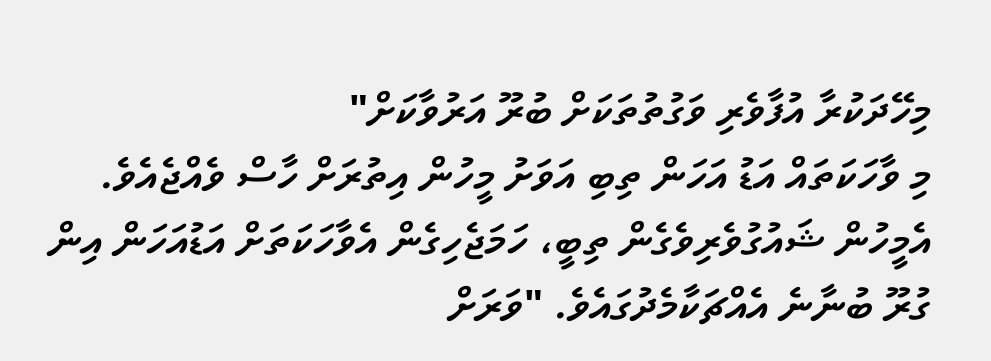މިހޭދަކުރާ އުފާވެރި ވަގުތުތަކަށް ބުރޫ އަރުވާކަށް"
މި ވާހަކަތައް އަޑު އަހަން ތިބި އަވަށު މީހުން އިތުރަށް ހާސް ވެއްޖެއެވެ. އެމީހުން ޝައުގުވެރިވެގެން ތިބީ، ހަމަޖެހިގެން އެވާހަކަތަށް އަޑުއަހަން އިން ގުރޫ ބުނާނެ އެއްޗަކާމެދުގައެވެ. "ވަރަށް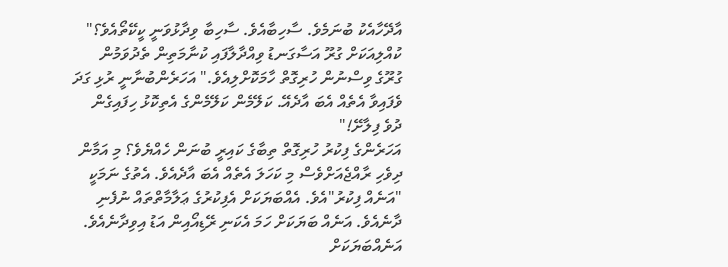އާދޭހާއެކު ބުނަމެވެ. ސާހިބާއެވެ. ސާހިބާ ވިދާޅުވަނީ ކީކޭތޯއެވެ؟"
ކުއްލިއަކަށް ގުރޫ އަސާގަނޑު ވިއްދާލާފައި ކުނާމަތިން ތެދުވަމުން ގުރޫގެ ވިސްނުން ހުރިގޮތް ހާމަކޮށްލިއެވެ." އަހަރެންބުނާނީ ރުޅި ގަދަ ވެފައިވާ އެތެއް އެބަ އާދެއޭ. ކަލޭމެން ކަލޭމެންގެ އެތިކޮޅު ހިފައިގެން ދުވެ ފިލާށޭ!"
އަހަރެންގެ ފިކުރު ހުރިގޮތް ތިބާގެ ކައިރީ ބުނަން ހެއްޔެވެ؟ މި އަމާން ދިވެހި ރާއްޖެއަށްވެސް މި ކަހަލަ އެތެއް އެބަ އާދެއެވެ. އެތުގެ ނަމަކީ "އަނެއް ފިކުރު"އެވެ. އެއްބަޔަކަށް އެފިކުރުގެ ޢަލާމާތްތައް ނުފެނި ދާނެއެވެ. އަނެއް ބަޔަކަށް ހަމަ އެކަނި ރޭޑިއޯއިން އަޑު އިވިދާނެއެވެ. އަނެއްބަޔަކަށް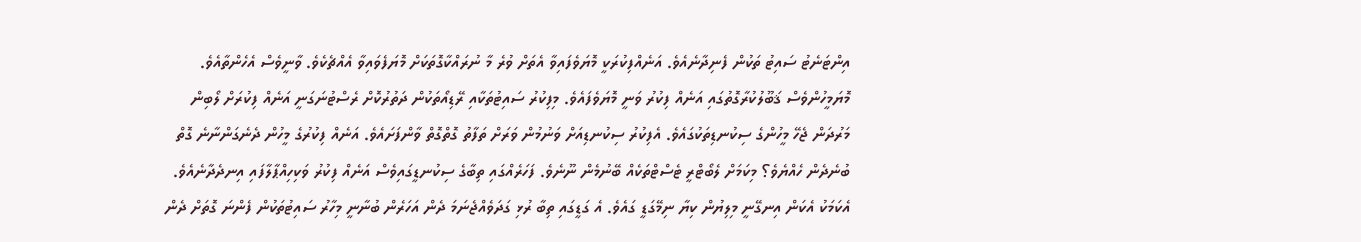އިންޓަނެޓު ސައިޓު ތަކުން ފެނިދާނެއެވެ. އަނެއްފިކުރަކީ މޮޔަވެފައިވާ އެތަށް ވުރެ މާ ނުރައްކާގޮތަކަށް މޮޔަފެވައިވާ އެއްޗެކެވެ. ވާނީވެސް އެހެންތާއެވެ. މޮޔަމީހުންވެސް ޤަބޫލުކުރާގޮތުގައި އަނެއް ފިކުރު ވަނީ މޮޔަވެފައެވެ. މިފިކުރު ސައިޓުތަކާއި ރޭޑިއޯތަކުން ދަތުރުކޮށް ރެސްޓުނަގަނީ އަނެއް ފިކުރަށް ލޯބިން މަރުދަން ޖެހޭ މީހުންގެ ސިކުނޑިތަކުގައެވެ. އެފިކުރު ސިކުނޑިއަށް ވަނުމުން ވަރަށް ތަފާތު ގޮތްގޮތް ވާންފަށައެވެ. އަނެއް ފިކުރުގެ މީހުން ދެނެގަންނާނެ ގޮތް ބުނެދެން ހެއްޔެވެ؟ މިކަމަށް ލެބޯޓްރީ ޓެސްޓްތަކެއް ބޭނުމެން ނޫނެވެ. ފަހަރެއްގައި ތިބާގެ ސިކުނޑީގައިވެސް އަނެއް ފިކުރު ވަކިހިއްޕާލާފައި އިނދެދާނެއެވެ. އެކަމަކު އެކަން އިނގޭނީ މިލިޔުން ކިޔާ ނިމޭގަޑީ ގައެވެ. އެ ގަޑީގައި ތިބާ ރުޅި ގަދަވެއްޖެނަމަ ދެން އަހަރެން ބުނާނީ މިހާރު ސައިޓުތަކުން ފެންނަ ގޮތަށް ދެން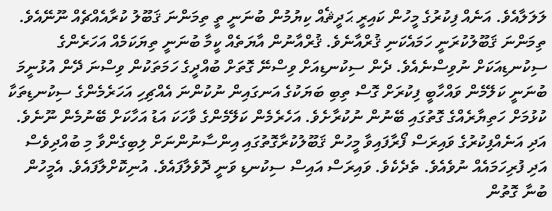ލަލަލާއެވެ. އަނެއް ފިކުރުގެ މީހުން ކައިރީ ޙަދީޘެއް ކިޔުމުން ބުނަނީ ތީ ތިމަންނަ ޤަބޫލު ކުރާއެއްޗެއް ނޫނޭއެވެ. ތިމަންނަ ޤަބޫލުކުރަނީ ހަމައެކަނި ޤުރްއާނެވެ. ޤުރްއާނުން އާޔަތެއް ކީމާ ބުނަނީ ތިޔަކަމެއް އަހަރެންގެ ސިކުނޑިއަކަށް ނުވިސްނެއެވެ. ދެން ސިކުނޑިއަށް ވިސްނޭ ގޮތަށް ބުއްދީގެ ހަމަތަކުން ވިސްނަ ދޭން އުޅުނީމަ ބުނަނީ ކަލޭމެން ވައްހާބީ ފިކުރަށް ގޮސް ތިބި ބަޔަކުގެ އަނގައިން ނުކުންނަ އެއްޗިހި އަހަރެމެންގެ ސިކުނޑިތަކާ ކުޅުމަށް ހަތިޔާރެއްގެ ގޮތުގައި ބޭނުން ނުކުރާށެވެ. އަހެރެމެން ކަލޭމެންގެ ވާހަކަ އަޑު އަހާކަށް ބޭނުމެން ނޫނެވެ. އަދި އަނެއްފިކުރުގެ ވައިރަސް ފޯރާފައިވާ މީހުން ޤަބޫލުކުރާގޮތުގައި އިންސާނުންނަށް ލިބިގެންވާ މި ބުއްދިވެސް އަދި ފުރިހަމައެއް ނުވެއެވެ. ތެދެކެވެ. ވައިރަސް އައިސް ސިކުނޑި ވަނީ ދޮވެލާފައެވެ. އުނިކޮށްލާފައެވެ. އެމީހުން ބުނާ ގޮތުން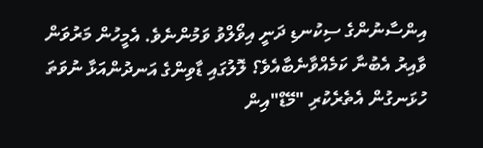އިންސާނުންގެ ސިކުނޑި ދަނީ އިވޯލްވު ވަމުންނެވެ. އެމީހުން މަރުވަން ވާއިރު އެބުނާ ކަމެއްވާނެބާއެވެ؟ ލޮލުގައި ޑާވިންގެ އަނދުންއަޅާ ނުވަތަ ހުޅަނގުން އެތެރެކުރި "މޭޑް"އިން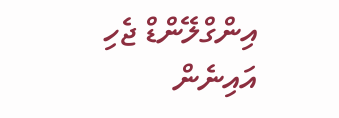އިންގްލޭންޑް ޖެހި އައިނެން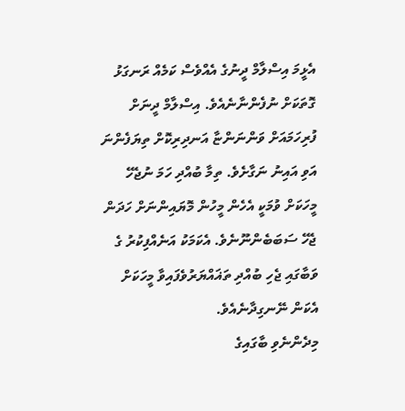އެޅީމަ އިސްލާމް ދީނުގެ އެއްވެސް ކަމެއް ރަނގަޅު ގޮތަކަށް ނުފެންނާނެއެވެ. އިސްލާމް ދީނަށް ފުރިހަމައަށް ވަންނަންޏާ އަނދިރިކޮށް ތިޔަފެންނަ އަވި އައިނު ނަގާށެވެ. ތިމާ ބުއްދި ހަމަ ނުޖެހޭ މީހަކަށް ވުމަކީ އެހެން މީހުން މޮޔައިންނަށް ހަދަން ޖެހޭ ސަބަބެންނޫނެވެ. އެކަމަކު އަނެއްފިކުރު ގެ ވަބާގައި ޖެހި ބުއްދި ތަޣައްޔަރުވެފައިވާ މީހަކަށް އެކަން ނޭނގިދާނެއެވެ.
މިދެންނެވި ބާގައިގެ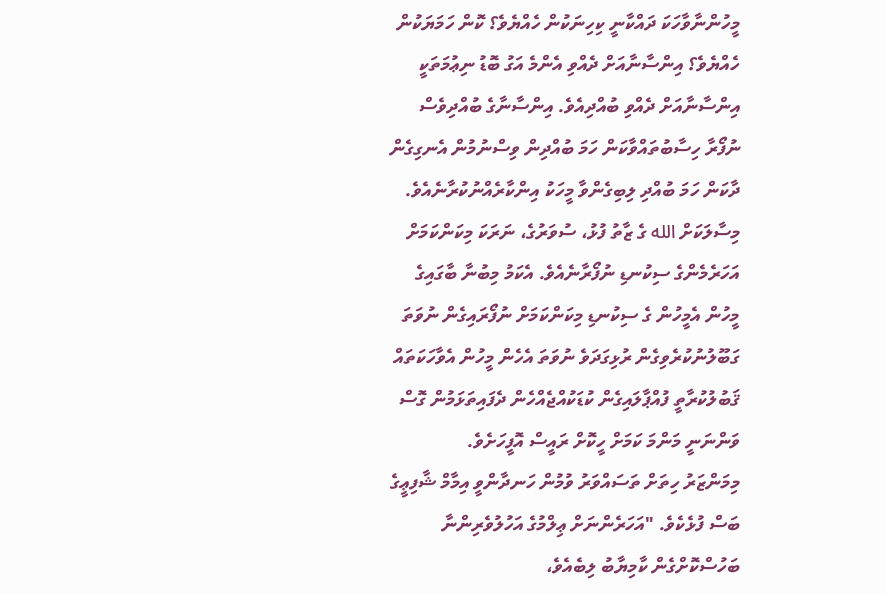މީހުންނާވާހަކަ ދައްކާނީ ކިހިނަކުން ހެއްޔެވެ؟ ކޮން ހަމަޔަކުން ހެއްޔެވެ؟ އިންސާނާއަށް ދެއްވި އެންމެ އަގު ބޮޑު ނިޢުމަތަކީ އިންސާނާއަށް ދެއްވި ބުއްދިއެވެ. އިންސާނާގެ ބުއްދިވެސް ނުފޯރާ ހިސާބުތައްވާކަން ހަމަ ބުއްދިން ވިސްނުމުން އެނގިގެން ދާކަން ހަމަ ބުއްދި ލިބިގެންވާ މީހަކު އިންކާރެއްނުކުރާނެއެވެ. މިސާލަކަށް الله ގެ ޒާތު ފުޅު، ސުވަރުގެ، ނަރަކަ މިކަންކަމަށް އަހަރެމެންގެ ސިކުނޑި ނުފޯރާނެއެވެ. އެކަމު މިބުނާ ބާގައިގެ މީހުން އެމީހުން ގެ ސިކުނޑި މިކަންކަމަށް ނުފޯރައިގެން ނުވަތަ ގަބޫލުނުކުރެވިގެން ރުޅިގަދަވެ ނުވަތަ އެހެން މީހުން އެވާހަކަތައް ޤަބުލުކުރާތީ ފުއްޕާލައިގެން ކުޑަކުއްޖެއްހެން ދެފައިތަޅަމުން ގޮސް ވަންނަނީ މަންމަ ކަމަށް ހީކޮށް ރައީސް އޮފީހަށެވެ.
މިމަންޒަރު ހިތަށް ތަސައްވަރު ވުމުން ހަނދާންވީ އިމާމް ޝާފިޢީގެ ބަސް ފުޅެކެވެ. "އަހަރެންނަށް ޢިލްމުގެ އަހުލުވެރިންނާ ބަހުސްކޮށްގެން ކާމިޔާބު ލިބެއެވެ،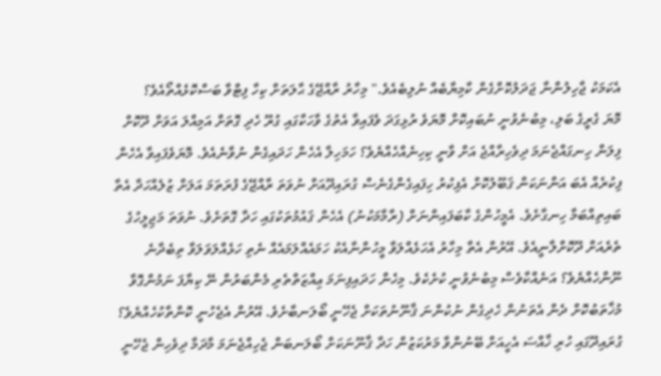އެކަމަކު ޖާހިލުންނާ ޖަދަލުކޮށްގެން ކާމިޔާބެއް ނުލިބެއެވެ." މިހާރު ރާއްޖޭގެ ޙާލަތަށް ކިހާ ފިޓްވާ ބަސްކޮޅެއްތޯއެވެ؟
މޮޔަ ގެރީގެ ބަލި، މިބުނެވުނީ ނުބައިކޮށް މޮޔަވެ ރުޅިގަދަ ވެފައިވާ އެތުގެ ވާހަކާގައި ގުރޫ ހެދި ގޮތަށް އަމިއްލަ އަވަށް ދޫކޮށް ފިލަން ހިނގައްޖެނަމަ ދިވެހިރާއްޖެ އަށް ވާނީ ކިހިނެއްހެއްޔެވެ؟ ހަމަހިލާ އެހެން ހަދައިގެން ނުވާނެއެވެ. މޮޔަވެފައިވާ އެހެން ފިކުރެއް އެބަ އަންނަކަން ޤަބޫލުކޮށް އެފިކުރު ހިފައިގެންގެނެސް ގުރައިދޫއަށް ނުވަތަ ރާއްޖޭގެ ފުރަތަމަ އަލަށް ޒުލެއްހަދާ އެތާ ބައިތިއްބަމާ ހިނގާށެވެ. އެމީހުންގެ ކާބަފައިންނަށް (ރާމާމަކުނު) އެހެން ޤައުމުތަކުގައި ހަދާ ގޮތަށެވެ. ނުވަތަ މަޖިލީހުގެ ތެރެއަށް ދޫކޮށްލާނީއެވެ. އޭރުން އެތާ މިހާރު އެހަޅެއްލަވާ މީހުންނާއެކު ހަމައެއްލަމައެއް ނެތި ހަޅެއްލަވަލަވާ ތިބެދާނެ ނޫންހެއްޔެވެ؟ އަނެއްކާވެސް މިބުނެވުނީ ކުށެކެވެ. މިހެން ހަދައިފިނަމަ ޢިއްޒަތްތެރި މެންބަރުން ނޭ ކިޔާފަ ނަމުންގޮވާ މުޚާތަބުކޮށް ދެން އެތަނުން ހެދިގެން ނުކުންނަ ޤާނޫނުތަކަށް ޖެހޭނީ ބޯލަނބާށެވެ. އޭރުން އެޖެހުނީ ކޮންތާކުހެއްޔެވެ؟ ގުރައިދޫގައި ހުރި ޚާއްސަ އެހީއަށް ބޭނުންވާ މަރުކަޒުން ހަދާ ޤާނޫނަކަށް ބޯލަނބަން ޖެހިއްޖެނަމަ މާދަމާ ދިވެހިން ޖެހޭނީ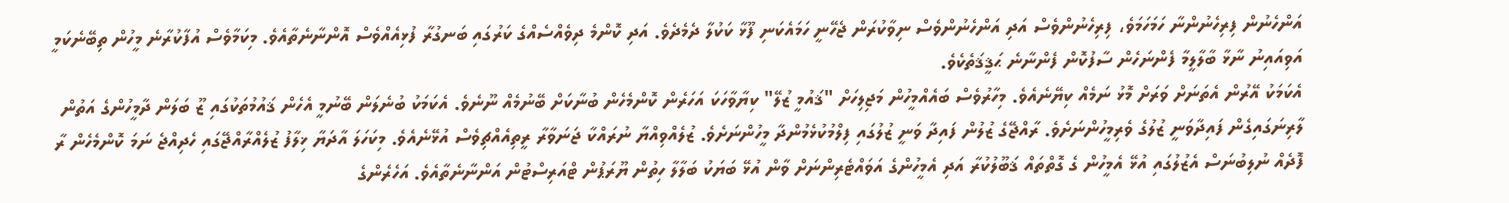އަންހެނުން ފިރިހެނުންނާ ހަމަހަމަވެ، ފިރިހެނުންވެސް އަދި އަންހެނުންވެސް ނިވާކުރަން ޖެހޭނީ ހަމައެކަނި ފޫޅާ ކަކުލާ ދެމެދެވެ. އަދި ކޮންމެ ދިވެއްސެއްގެ ކަރުގައި ބަނގުރާ ފުޅިއެއްވެސް އޮންނާނެތާއެވެ. މިކަމާވެސް އުފާކުރާނެ މީހުން ތިބޭނެކަމީ އަވިއައިނު ނާޅާ ބާލާލީމާ ފެންނަހެން ސާފުކޮން ފެންނާނެ ޙަޤީޤަތެކެވެ.
އެކަމަކު އޭރުން އެތަނަށް ވަރަށް މޮޅު ނަމެއް ކިޔޭނެއެވެ. މިހާރުވެސް ބައެއްމީހުން މަޖިލިހަށް "ޤައުމީ ޒުލޭ" ކިޔާވާހަކަ އަހަރެން ކޮންމެހެން ބުނާކަށް ބޭނުމެއް ނޫނެވެ. އެކަމަކު ބުނެލަން ބޭނުމީ އެހެން ޤައުމުތަކުގައި ޒޫ ބަލަން ދާމީހުންގެ އަތުން ލާރިނަގައިގެން ފައިދާވަނީ ޒުލުގެ ވެރިމީހުންނަށެވެ. ރާއްޖޭގެ ޒުލުން ފައިދާ ވަނީ ޒުލުގައި ފިލްމުކުޅެމުންދާ މީހުންނަށެވެ. ޒުލެއްވިއްޔާ ނުރައްކާ ޖަނަވާރާ ރީތިއެއްޗިވެސް އުޅޭނެއެވެ. މިކަހަލަ އާދަޔާ ޚިލާފު ޒުލެއްރާއްޖޭގައި ހެދިއްޖެ ނަމަ ކޮންމެހެން ރާ ފޮދެއް ނުލިބުނަސް އެޒުލުގައި އުޅޭ އެމީހުން ގެ ގޮތްތައް ޤަބޫލުކުރާ އަދި އެމީހުންގެ އަވައްޓެރިންނަށް ވާން އުޅޭ ބަޔަކު ބަލާލާ ހިތުން ޔޫރަޕުން ޓްއަރިސްޓުން އަންނާނެތާއެވެ. އަހެރެންގެ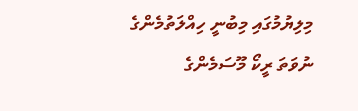މިލިޔުމުގައި މިބުނީ ހިއްލަތުމެންގެ ނުވަތަ ރީކޯ މޫސަމެންގެ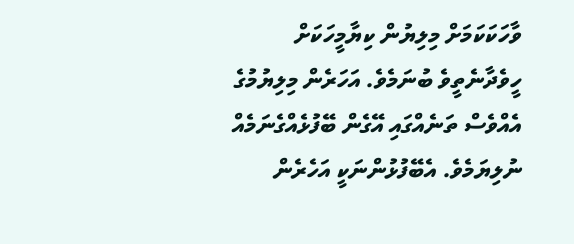ވާހަކަކަމަށް މިލިޔުން ކިޔާމީހަކަށް ހީވެދާނެތީވެ ބުނަމެވެ. އަހަރެން މިލިޔުމުގެ އެއްވެސް ތަނެއްގައި އޭގެން ބޭފުޅެއްގެނަމެއް ނުލިޔަމެވެ. އެބޭފުޅުންނަކީ އަހެރެން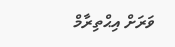ވަރަށް އިޙްތިރާމް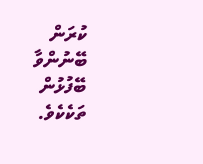ކުރަން ބޭނުންވާ ބޭފުޅުން ތަކެކެވެ.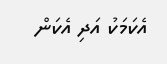އެކަމަކު އަދި އެކަން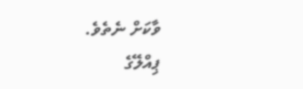ވާކަށް ނެތެވެ.
ޕިއްލޭގެ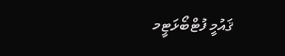ޤައުމީ ފުޓްބޯޅަޓީމ